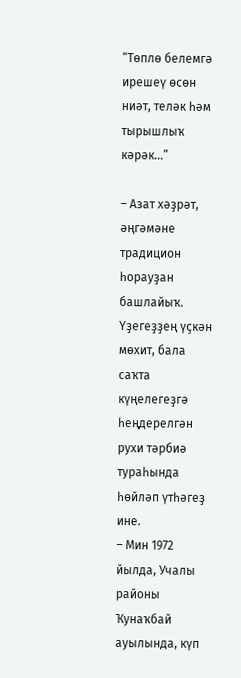“Төплө белемгә ирешеү өсөн ниәт, теләк һәм тырышлыҡ кәрәк...”

– Азат хәҙрәт, әңгәмәне традицион һорауҙан башлайыҡ. Үҙегеҙҙең үҫкән мөхит, бала саҡта күңелегеҙгә һеңдерелгән рухи тәрбиә тураһында һөйләп үтһәгеҙ ине.
– Мин 1972 йылда, Учалы районы Ҡунаҡбай ауылында, күп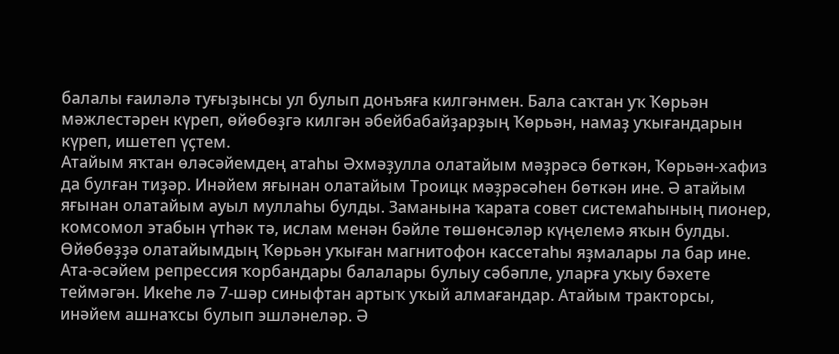балалы ғаиләлә туғыҙынсы ул булып донъяға килгәнмен. Бала саҡтан уҡ Ҡөрьән мәжлестәрен күреп, өйөбөҙгә килгән әбейбабайҙарҙың Ҡөрьән, намаҙ уҡығандарын күреп, ишетеп үҫтем.
Атайым яҡтан өләсәйемдең атаһы Әхмәҙулла олатайым мәҙрәсә бөткән, Ҡөрьән-хафиз да булған тиҙәр. Инәйем яғынан олатайым Троицк мәҙрәсәһен бөткән ине. Ә атайым яғынан олатайым ауыл муллаһы булды. Заманына ҡарата совет системаһының пионер, комсомол этабын үтһәк тә, ислам менән бәйле төшөнсәләр күңелемә яҡын булды. Өйөбөҙҙә олатайымдың Ҡөрьән уҡыған магнитофон кассетаһы яҙмалары ла бар ине.
Ата-әсәйем репрессия ҡорбандары балалары булыу сәбәпле, уларға уҡыу бәхете теймәгән. Икеһе лә 7-шәр синыфтан артыҡ уҡый алмағандар. Атайым тракторсы, инәйем ашнаҡсы булып эшләнеләр. Ә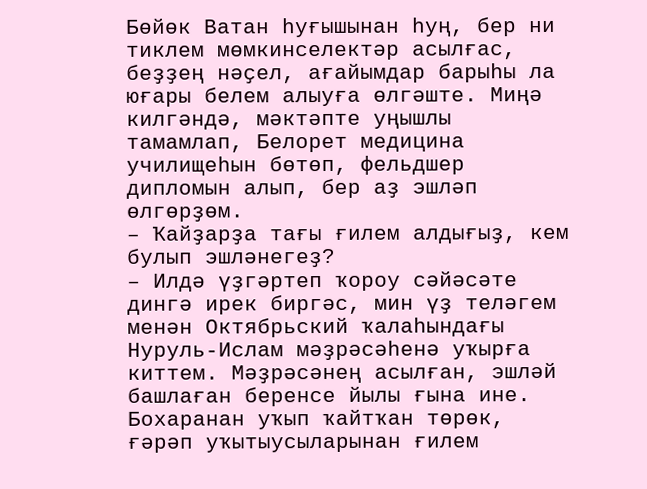Бөйөк Ватан һуғышынан һуң, бер ни тиклем мөмкинселектәр асылғас, беҙҙең нәҫел, ағайымдар барыһы ла юғары белем алыуға өлгәште. Миңә килгәндә, мәктәпте уңышлы тамамлап, Белорет медицина училищеһын бөтөп, фельдшер дипломын алып, бер аҙ эшләп өлгөрҙөм.
– Ҡайҙарҙа тағы ғилем алдығыҙ, кем булып эшләнегеҙ?
– Илдә үҙгәртеп ҡороу сәйәсәте дингә ирек биргәс, мин үҙ теләгем менән Октябрьский ҡалаһындағы Нуруль-Ислам мәҙрәсәһенә уҡырға киттем. Мәҙрәсәнең асылған, эшләй башлаған беренсе йылы ғына ине. Бохаранан уҡып ҡайтҡан төрөк, ғәрәп уҡытыусыларынан ғилем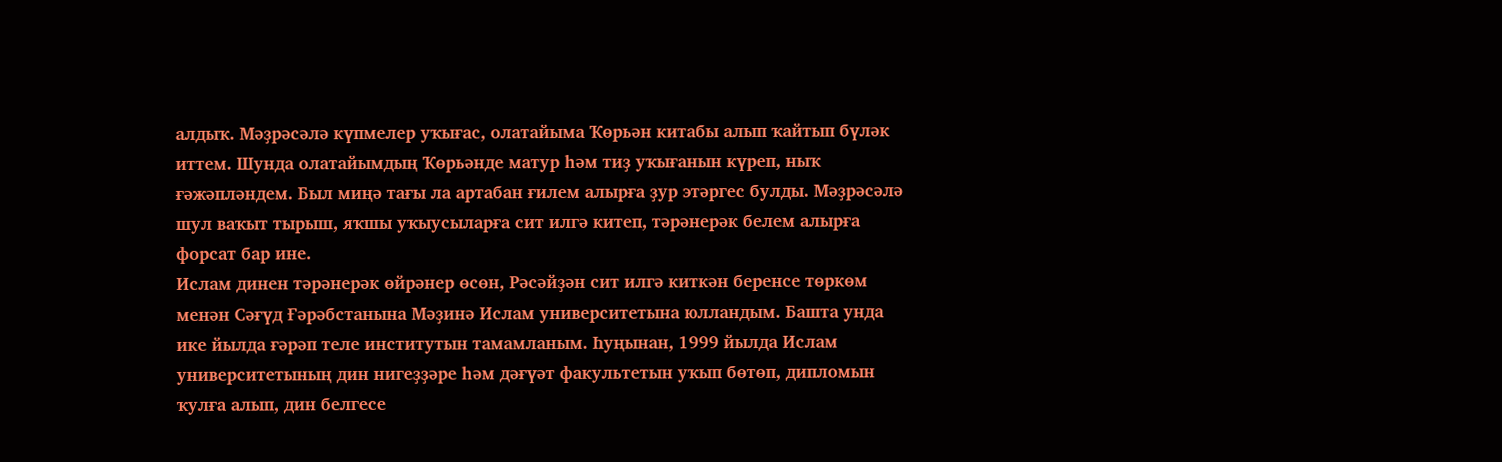алдыҡ. Мәҙрәсәлә күпмелер уҡығас, олатайыма Ҡөрьән китабы алып ҡайтып бүләк иттем. Шунда олатайымдың Ҡөрьәнде матур һәм тиҙ уҡығанын күреп, ныҡ ғәжәпләндем. Был миңә тағы ла артабан ғилем алырға ҙур этәргес булды. Мәҙрәсәлә шул ваҡыт тырыш, яҡшы уҡыусыларға сит илгә китеп, тәрәнерәк белем алырға форсат бар ине.
Ислам динен тәрәнерәк өйрәнер өсөн, Рәсәйҙән сит илгә киткән беренсе төркөм менән Сәғүд Ғәрәбстанына Мәҙинә Ислам университетына юлландым. Башта унда ике йылда ғәрәп теле институтын тамамланым. Һуңынан, 1999 йылда Ислам университетының дин нигеҙҙәре һәм дәғүәт факультетын уҡып бөтөп, дипломын ҡулға алып, дин белгесе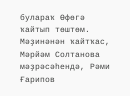булараҡ Өфөгә ҡайтып төштөм. Мәҙинәнән ҡайтҡас, Мәрйәм Солтанова мәҙрәсәһендә, Рәми Ғарипов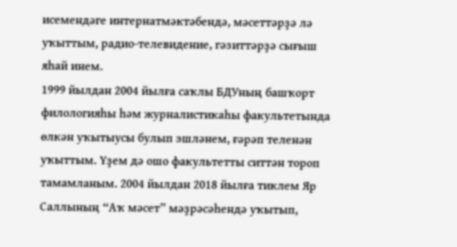исемендәге интернатмәктәбендә, мәсеттәрҙә лә уҡыттым, радио-телевидение, гәзиттәрҙә сығыш яһай инем.
1999 йылдан 2004 йылға саҡлы БДУның башҡорт филологияһы һәм журналистикаһы факультетында өлкән уҡытыусы булып эшләнем, ғәрәп теленән уҡыттым. Үҙем дә ошо факультетты ситтән тороп тамамланым. 2004 йылдан 2018 йылға тиклем Яр Саллының “Аҡ мәсет” мәҙрәсәһендә уҡытып,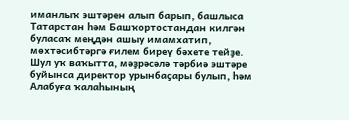иманлыҡ эштәрен алып барып, башлыса Татарстан һәм Башҡортостандан килгән буласаҡ меңдән ашыу имамхатип, мөхтәсибтәргә ғилем биреү бәхете тейҙе.
Шул уҡ ваҡытта, мәҙрәсәлә тәрбиә эштәре буйынса директор урынбаҫары булып, һәм Алабуға ҡалаһының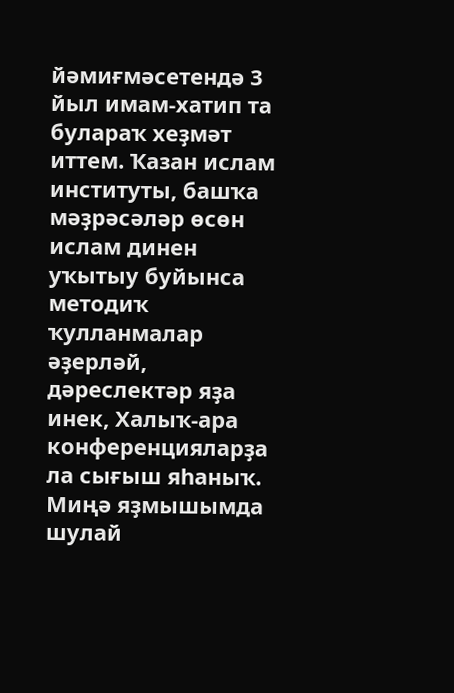йәмиғмәсетендә 3 йыл имам-хатип та булараҡ хеҙмәт иттем. Ҡазан ислам институты, башҡа мәҙрәсәләр өсөн ислам динен уҡытыу буйынса методиҡ ҡулланмалар әҙерләй, дәреслектәр яҙа инек, Халыҡ-ара конференцияларҙа ла сығыш яһаныҡ.
Миңә яҙмышымда шулай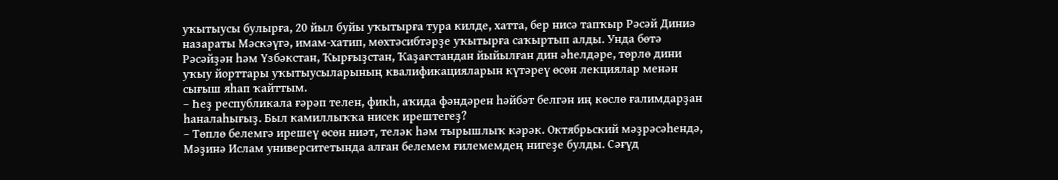уҡытыусы булырға, 20 йыл буйы уҡытырға тура килде, хатта, бер нисә тапҡыр Рәсәй Диниә назараты Мәскәүгә, имам-хатип, мөхтәсибтәрҙе уҡытырға саҡыртып алды. Унда бөтә Рәсәйҙән һәм Үзбәкстан, Ҡырғыҙстан, Ҡаҙағстандан йыйылған дин әһелдәре, төрлө дини уҡыу йорттары уҡытыусыларының квалификацияларын күтәреү өсөн лекциялар менән сығыш яһап ҡайттым.
– Һеҙ республикала ғәрәп телен, фикһ, аҡида фәндәрен һәйбәт белгән иң көслө ғалимдарҙан һаналаһығыҙ. Был камиллыҡҡа нисек ирештегеҙ?
– Төплө белемгә ирешеү өсөн ниәт, теләк һәм тырышлыҡ кәрәк. Октябрьский мәҙрәсәһендә, Мәҙинә Ислам университетында алған белемем ғилемемдең нигеҙе булды. Сәғүд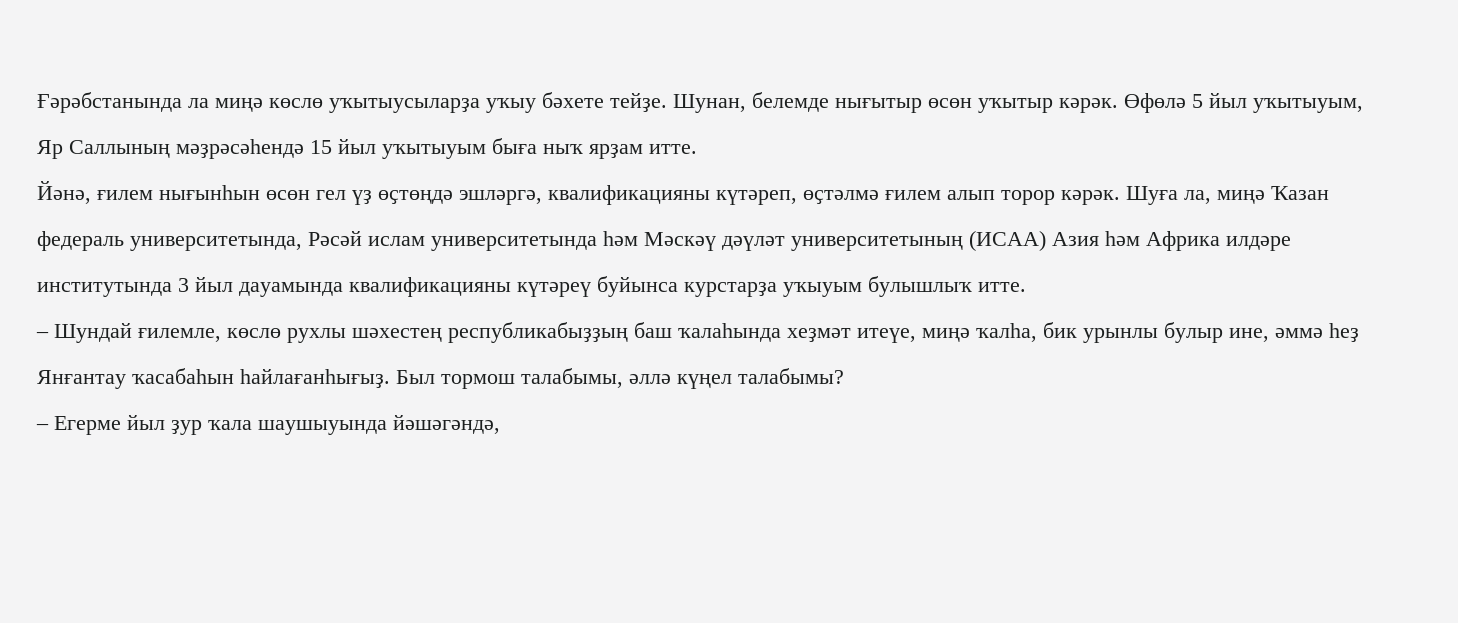Ғәрәбстанында ла миңә көслө уҡытыусыларҙа уҡыу бәхете тейҙе. Шунан, белемде нығытыр өсөн уҡытыр кәрәк. Өфөлә 5 йыл уҡытыуым, Яр Саллының мәҙрәсәһендә 15 йыл уҡытыуым быға ныҡ ярҙам итте.
Йәнә, ғилем нығынһын өсөн гел үҙ өҫтөңдә эшләргә, квалификацияны күтәреп, өҫтәлмә ғилем алып торор кәрәк. Шуға ла, миңә Ҡазан федераль университетында, Рәсәй ислам университетында һәм Мәскәү дәүләт университетының (ИСАА) Азия һәм Африка илдәре институтында 3 йыл дауамында квалификацияны күтәреү буйынса курстарҙа уҡыуым булышлыҡ итте.
– Шундай ғилемле, көслө рухлы шәхестең республикабыҙҙың баш ҡалаһында хеҙмәт итеүе, миңә ҡалһа, бик урынлы булыр ине, әммә һеҙ Янғантау ҡасабаһын һайлағанһығыҙ. Был тормош талабымы, әллә күңел талабымы?
– Егерме йыл ҙур ҡала шаушыуында йәшәгәндә,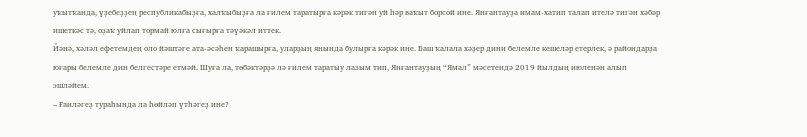уҡытҡанда, үҙебеҙҙең республикабыҙға, халҡыбыҙға ла ғилем таратырға кәрәк тигән уй һәр ваҡыт борсой ине. Янғантауҙа имам-хатип талап ителә тигән хәбәр ишеткәс тә, оҙаҡ уйлап тормай юлға сығырға тәүәкәл иттек.
Йәнә, хәләл ефетемдең оло йәштәге ата-әсәһен ҡарашырға, уларҙың янында булырға кәрәк ине. Баш ҡалала хәҙер дини белемле кешеләр етерлек, ә райондарҙа юғары белемле дин белгестәре етмәй. Шуға ла, төбәктәрҙә лә ғилем таратыу лазым тип, Янғантауҙың “Ямал” мәсетендә 2019 йылдың июленән алып эшләйем.
– Ғаиләгеҙ тураһында ла һөйләп үтһәгеҙ ине?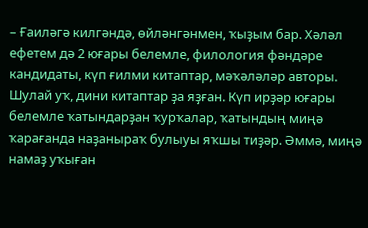– Ғаиләгә килгәндә, өйләнгәнмен, ҡыҙым бар. Хәләл ефетем дә 2 юғары белемле, филология фәндәре кандидаты, күп ғилми китаптар, мәҡәләләр авторы. Шулай уҡ, дини китаптар ҙа яҙған. Күп ирҙәр юғары белемле ҡатындарҙан ҡурҡалар, ҡатындың миңә ҡарағанда наҙаныраҡ булыуы яҡшы тиҙәр. Әммә, миңә намаҙ уҡыған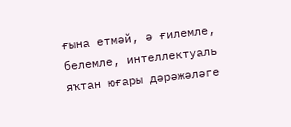ғына етмәй, ә ғилемле, белемле, интеллектуаль яҡтан юғары дәрәжәләге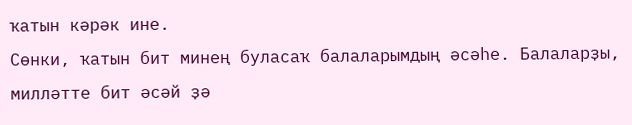ҡатын кәрәк ине.
Сөнки, ҡатын бит минең буласаҡ балаларымдың әсәһе. Балаларҙы, милләтте бит әсәй ҙә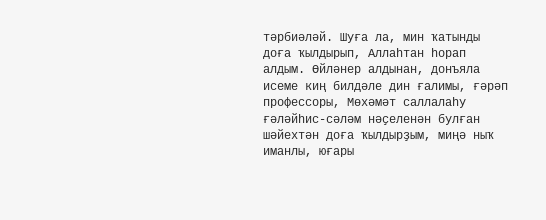тәрбиәләй. Шуға ла, мин ҡатынды доға ҡылдырып, Аллаһтан һорап алдым. Өйләнер алдынан, донъяла исеме киң билдәле дин ғалимы, ғәрәп профессоры, Мөхәмәт саллалаһу ғәләйһис-сәләм нәҫеленән булған шәйехтән доға ҡылдырҙым, миңә ныҡ иманлы, юғары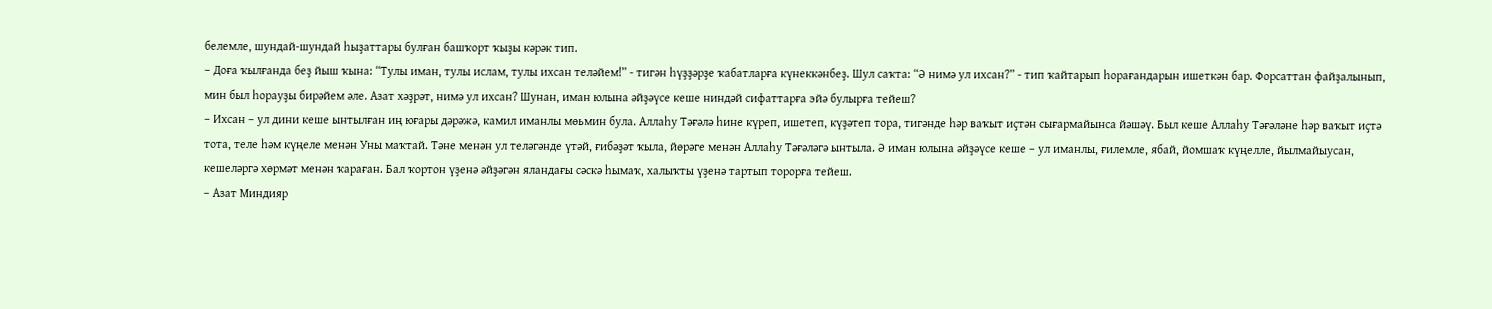белемле, шундай-шундай һыҙаттары булған башҡорт ҡыҙы кәрәк тип.
– Доға ҡылғанда беҙ йыш ҡына: “Тулы иман, тулы ислам, тулы ихсан теләйем!” - тигән һүҙҙәрҙе ҡабатларға күнеккәнбеҙ. Шул саҡта: “Ә нимә ул ихсан?” - тип ҡайтарып һорағандарын ишеткән бар. Форсаттан файҙалынып, мин был һорауҙы бирәйем әле. Азат хәҙрәт, нимә ул ихсан? Шунан, иман юлына әйҙәүсе кеше ниндәй сифаттарға эйә булырға тейеш?
– Ихсан – ул дини кеше ынтылған иң юғары дәрәжә, камил иманлы мөьмин була. Аллаһу Тәғәлә һине күреп, ишетеп, күҙәтеп тора, тигәнде һәр ваҡыт иҫтән сығармайынса йәшәү. Был кеше Аллаһу Тәғәләне һәр ваҡыт иҫтә тота, теле һәм күңеле менән Уны маҡтай. Тәне менән ул теләгәнде үтәй, ғибәҙәт ҡыла, йөрәге менән Аллаһу Тәғәләгә ынтыла. Ә иман юлына әйҙәүсе кеше – ул иманлы, ғилемле, ябай, йомшаҡ күңелле, йылмайыусан, кешеләргә хөрмәт менән ҡараған. Бал ҡортон үҙенә әйҙәгән яландағы сәскә һымаҡ, халыҡты үҙенә тартып торорға тейеш.
– Азат Миндияр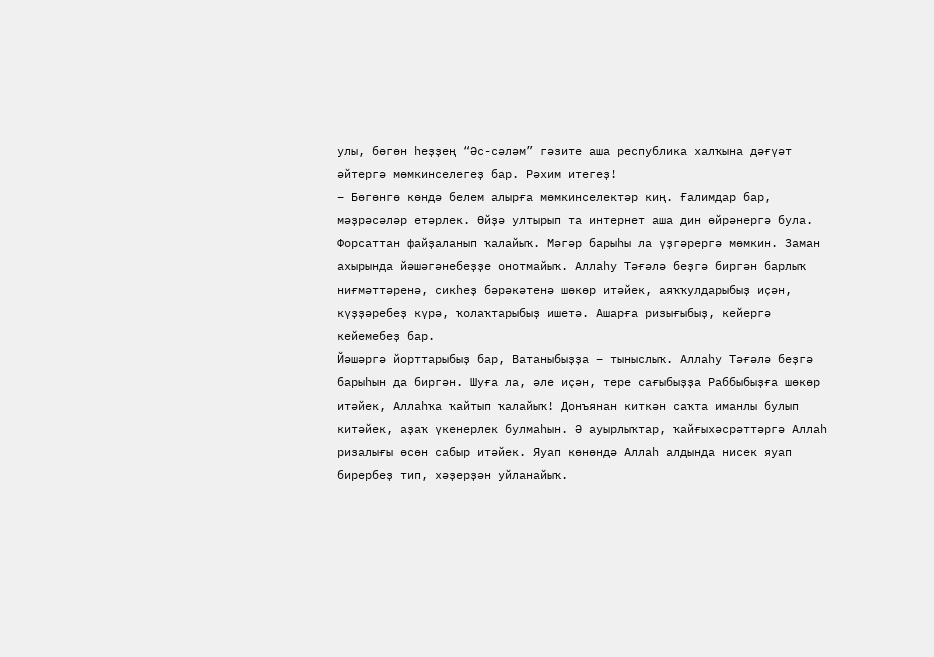улы, бөгөн һеҙҙең “Әс-сәләм” гәзите аша республика халҡына дәғүәт әйтергә мөмкинселегеҙ бар. Рәхим итегеҙ!
– Бөгөнгө көндә белем алырға мөмкинселектәр киң. Ғалимдар бар, мәҙрәсәләр етәрлек. Өйҙә ултырып та интернет аша дин өйрәнергә була. Форсаттан файҙаланып ҡалайыҡ. Мәгәр барыһы ла үҙгәрергә мөмкин. Заман ахырында йәшәгәнебеҙҙе онотмайыҡ. Аллаһу Тәғәлә беҙгә биргән барлыҡ ниғмәттәренә, сикһеҙ бәрәкәтенә шөкөр итәйек, аяҡҡулдарыбыҙ иҫән, күҙҙәребеҙ күрә, ҡолаҡтарыбыҙ ишетә. Ашарға ризығыбыҙ, кейергә кейемебеҙ бар.
Йәшәргә йорттарыбыҙ бар, Ватаныбыҙҙа – тыныслыҡ. Аллаһу Тәғәлә беҙгә барыһын да биргән. Шуға ла, әле иҫән, тере сағыбыҙҙа Раббыбыҙға шөкөр итәйек, Аллаһҡа ҡайтып ҡалайыҡ! Донъянан киткән саҡта иманлы булып китәйек, аҙаҡ үкенерлек булмаһын. Ә ауырлыҡтар, ҡайғыхәсрәттәргә Аллаһ ризалығы өсөн сабыр итәйек. Яуап көнөндә Аллаһ алдында нисек яуап бирербеҙ тип, хәҙерҙән уйланайыҡ.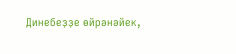Динебеҙҙе өйрәнәйек,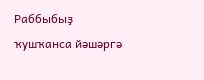Раббыбыҙ ҡушҡанса йәшәргә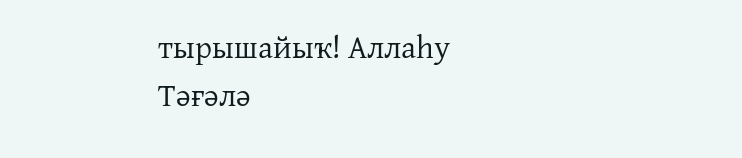тырышайыҡ! Аллаһу Тәғәлә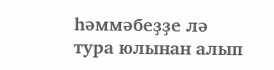һәммәбеҙҙе лә тура юлынан алып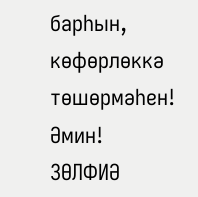барһын, көфөрлөккә төшөрмәһен!
Әмин!
ЗӨЛФИӘ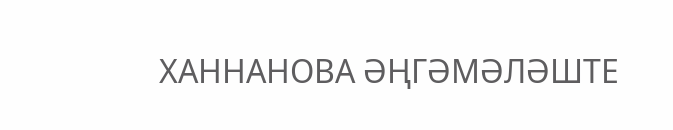ХАННАНОВА ӘҢГӘМӘЛӘШТЕ